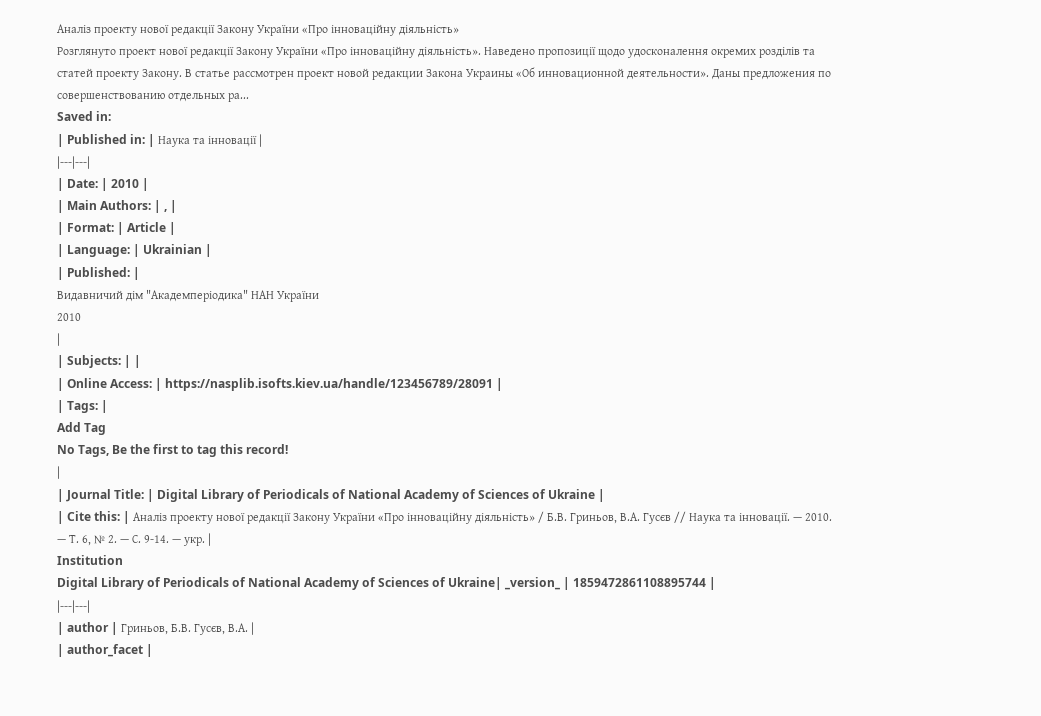Аналіз проекту нової редакції Закону України «Про інноваційну діяльність»
Розглянуто проект нової редакції Закону України «Про інноваційну діяльність». Наведено пропозиції щодо удосконалення окремих розділів та статей проекту Закону. В статье рассмотрен проект новой редакции Закона Украины «Об инновационной деятельности». Даны предложения по совершенствованию отдельных ра...
Saved in:
| Published in: | Наука та інновації |
|---|---|
| Date: | 2010 |
| Main Authors: | , |
| Format: | Article |
| Language: | Ukrainian |
| Published: |
Видавничий дім "Академперіодика" НАН України
2010
|
| Subjects: | |
| Online Access: | https://nasplib.isofts.kiev.ua/handle/123456789/28091 |
| Tags: |
Add Tag
No Tags, Be the first to tag this record!
|
| Journal Title: | Digital Library of Periodicals of National Academy of Sciences of Ukraine |
| Cite this: | Аналіз проекту нової редакції Закону України «Про інноваційну діяльність» / Б.В. Гриньов, В.А. Гусєв // Наука та інновації. — 2010. — Т. 6, № 2. — С. 9-14. — укр. |
Institution
Digital Library of Periodicals of National Academy of Sciences of Ukraine| _version_ | 1859472861108895744 |
|---|---|
| author | Гриньов, Б.В. Гусєв, В.А. |
| author_facet |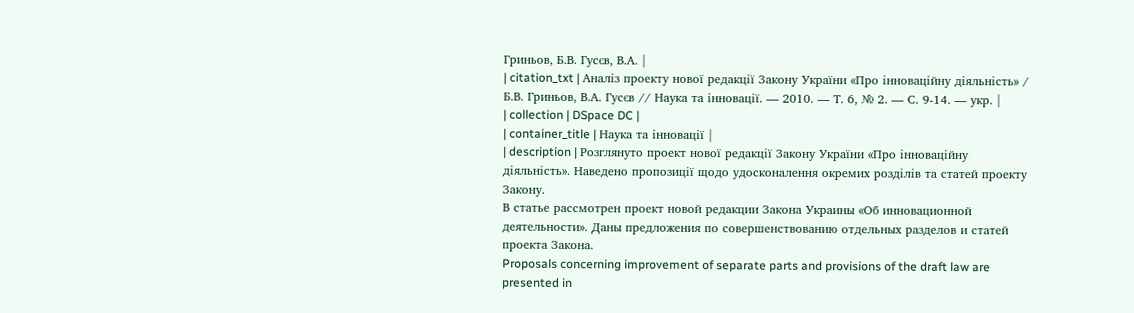Гриньов, Б.В. Гусєв, В.А. |
| citation_txt | Аналіз проекту нової редакції Закону України «Про інноваційну діяльність» / Б.В. Гриньов, В.А. Гусєв // Наука та інновації. — 2010. — Т. 6, № 2. — С. 9-14. — укр. |
| collection | DSpace DC |
| container_title | Наука та інновації |
| description | Розглянуто проект нової редакції Закону України «Про інноваційну діяльність». Наведено пропозиції щодо удосконалення окремих розділів та статей проекту Закону.
В статье рассмотрен проект новой редакции Закона Украины «Об инновационной деятельности». Даны предложения по совершенствованию отдельных разделов и статей проекта Закона.
Proposals concerning improvement of separate parts and provisions of the draft law are presented in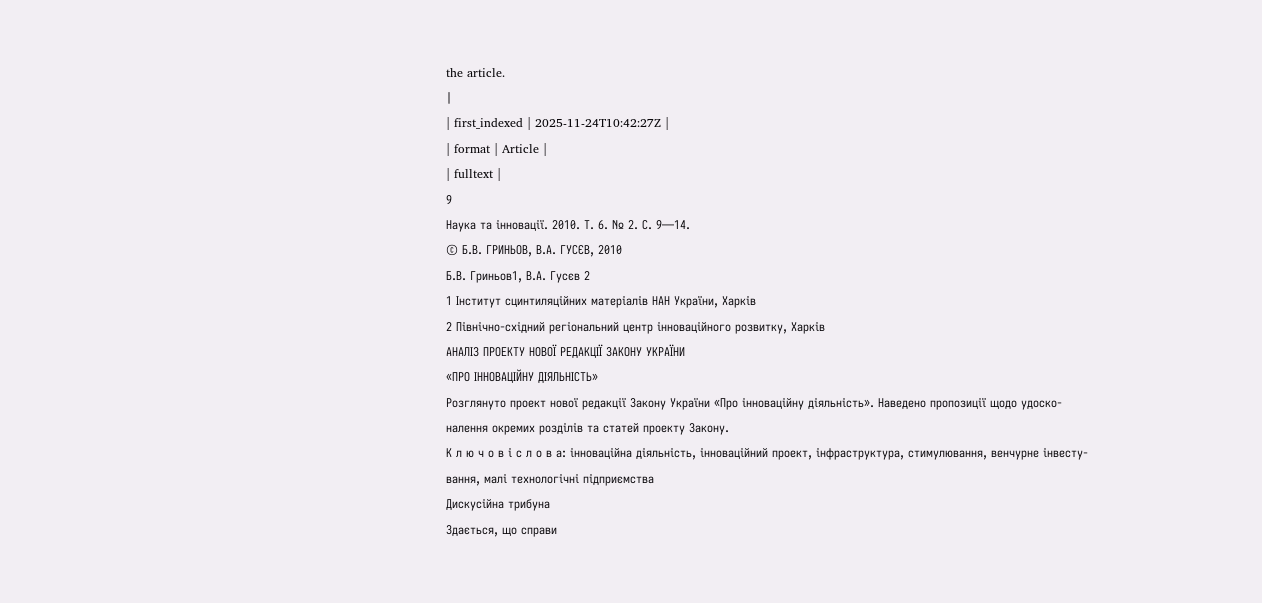the article.
|
| first_indexed | 2025-11-24T10:42:27Z |
| format | Article |
| fulltext |
9
Наука та інновації. 2010. Т. 6. № 2. С. 9—14.
© Б.В. ГРИНЬОВ, В.А. ГУСЄВ, 2010
Б.В. Гриньов1, В.А. Гусєв 2
1 Інститут сцинтиляційних матеріалів НАН України, Харків
2 Північно-східний регіональний центр інноваційного розвитку, Харкiв
АНАЛІЗ ПРОЕКТУ НОВОЇ РЕДАКЦІЇ ЗАКОНУ УКРАЇНИ
«ПРО ІННОВАЦІЙНУ ДІЯЛЬНІСТЬ»
Розглянуто проект нової редакції Закону України «Про інноваційну діяльність». Наведено пропозиції щодо удоско-
налення окремих розділів та статей проекту Закону.
К л ю ч о в і с л о в а: інноваційна діяльність, інноваційний проект, інфраструктура, стимулювання, венчурне інвесту-
вання, малі технологічні підприємства
Дискусійна трибуна
Здається, що справи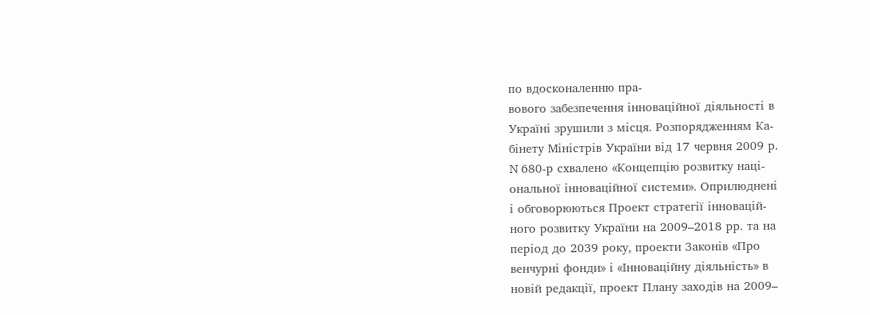по вдосконаленню пра-
вового забезпечення інноваційної діяльності в
Україні зрушили з місця. Розпорядженням Ка-
бінету Міністрів України від 17 червня 2009 р.
N 680-р схвалено «Концепцію розвитку наці-
ональної інноваційної системи». Оприлюднені
і обговорюються Проект стратегії інновацій-
ного розвитку України на 2009–2018 рр. та на
період до 2039 року, проекти Законів «Про
венчурні фонди» і «Інноваційну діяльність» в
новій редакції, проект Плану заходів на 2009–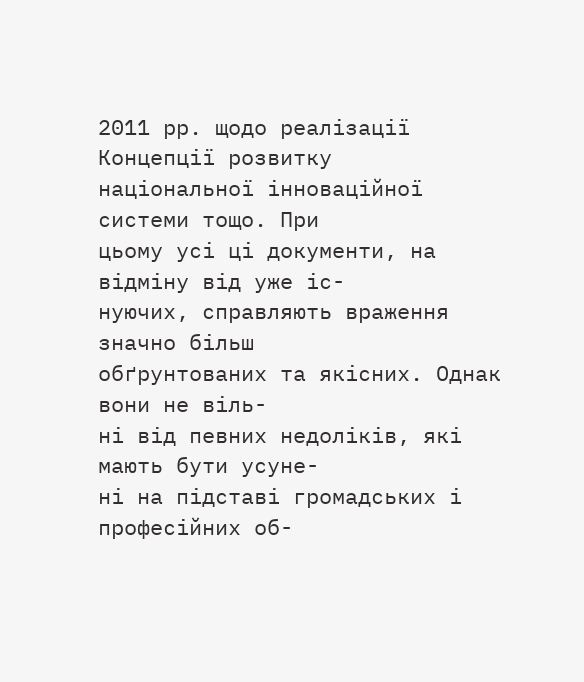2011 рр. щодо реалізації Концепції розвитку
національної інноваційної системи тощо. При
цьому усі ці документи, на відміну від уже іс-
нуючих, справляють враження значно більш
обґрунтованих та якісних. Однак вони не віль-
ні від певних недоліків, які мають бути усуне-
ні на підставі громадських і професійних об-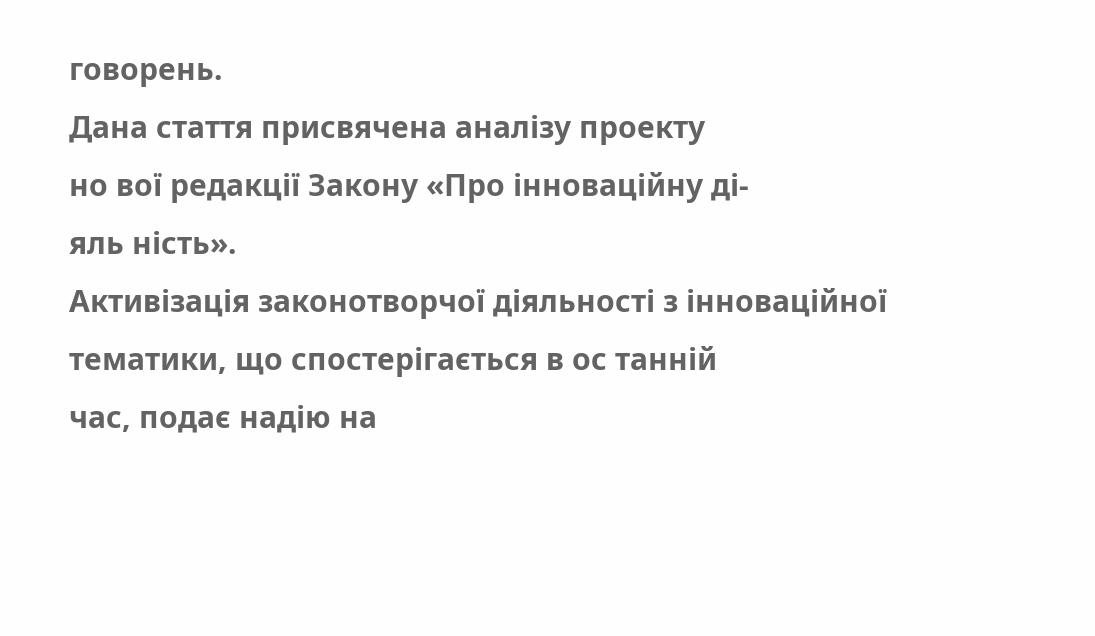говорень.
Дана стаття присвячена аналізу проекту
но вої редакції Закону «Про інноваційну ді-
яль ність».
Активізація законотворчої діяльності з інноваційної тематики, що спостерігається в ос танній
час, подає надію на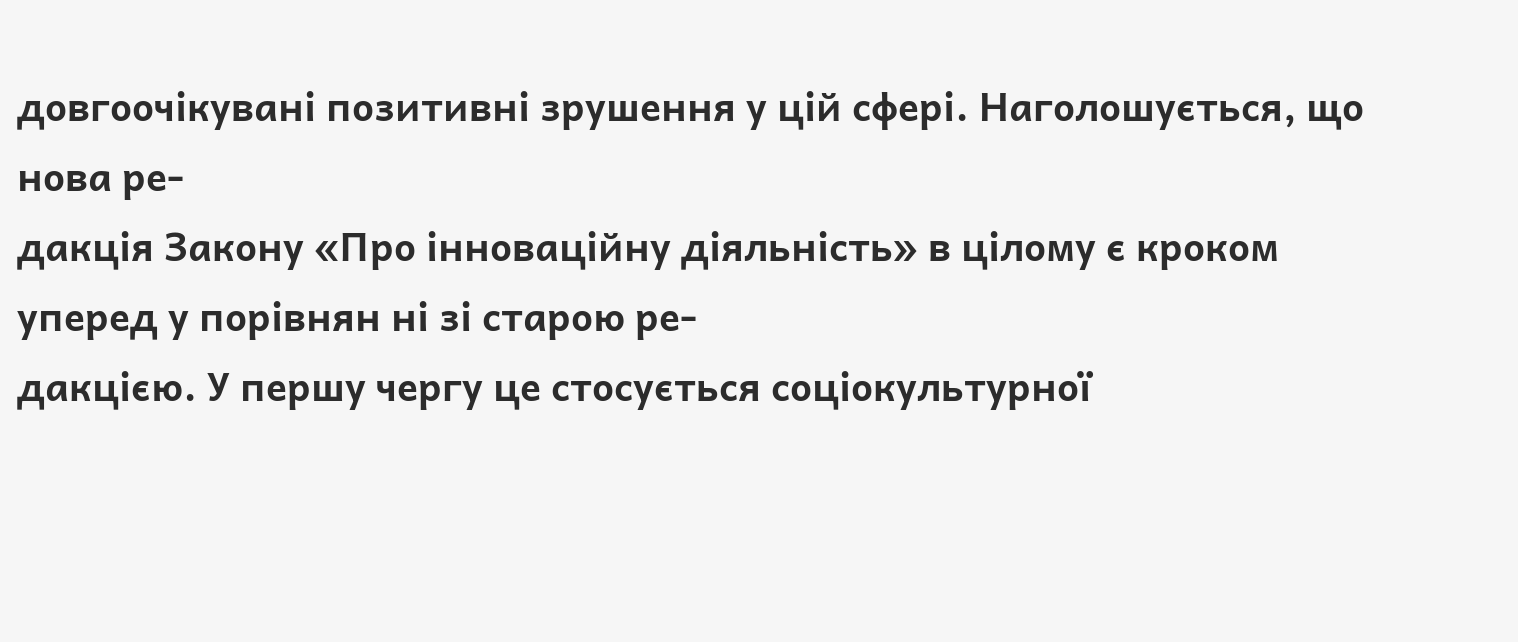довгоочікувані позитивні зрушення у цій сфері. Наголошується, що нова ре-
дакція Закону «Про інноваційну діяльність» в цілому є кроком уперед у порівнян ні зі старою ре-
дакцією. У першу чергу це стосується соціокультурної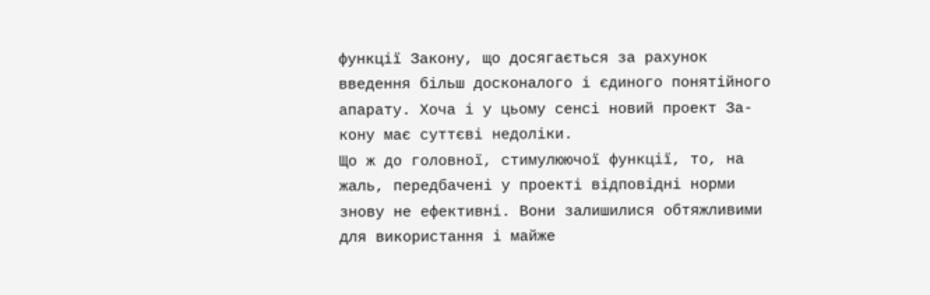функції Закону, що досягається за рахунок
введення більш досконалого і єдиного понятійного апарату. Хоча і у цьому сенсі новий проект За-
кону має суттєві недоліки.
Що ж до головної, стимулюючої функції, то, на жаль, передбачені у проекті відповідні норми
знову не ефективні. Вони залишилися обтяжливими для використання і майже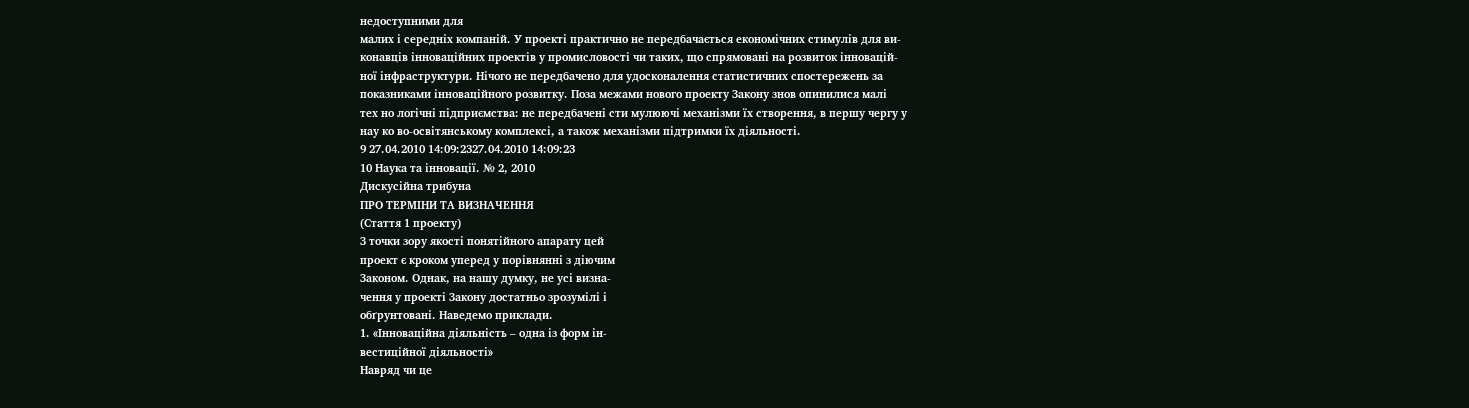недоступними для
малих і середніх компаній. У проекті практично не передбачається економічних стимулів для ви-
конавців інноваційних проектів у промисловості чи таких, що спрямовані на розвиток інновацій-
ної інфраструктури. Нічого не передбачено для удосконалення статистичних спостережень за
показниками інноваційного розвитку. Поза межами нового проекту Закону знов опинилися малі
тех но логічні підприємства: не передбачені сти мулюючі механізми їх створення, в першу чергу у
нау ко во-освітянському комплексі, а також механізми підтримки їх діяльності.
9 27.04.2010 14:09:2327.04.2010 14:09:23
10 Наука та інновації. № 2, 2010
Дискусійна трибуна
ПРО ТЕРМІНИ ТА ВИЗНАЧЕННЯ
(Стаття 1 проекту)
З точки зору якості понятійного апарату цей
проект є кроком уперед у порівнянні з діючим
Законом. Однак, на нашу думку, не усі визна-
чення у проекті Закону достатньо зрозумілі і
обґрунтовані. Наведемо приклади.
1. «Інноваційна діяльність – одна із форм ін-
вестиційної діяльності»
Навряд чи це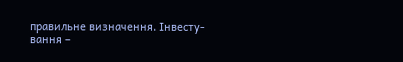правильне визначення. Інвесту-
вання –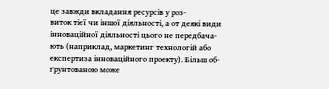це завжди вкладання ресурсів у роз-
виток тієї чи іншої діяльності, а от деякі види
інноваційної діяльності цього не передбача-
ють (наприклад, маркетинг технологій або
експертиза інноваційного проекту). Більш об-
ґрунтованою може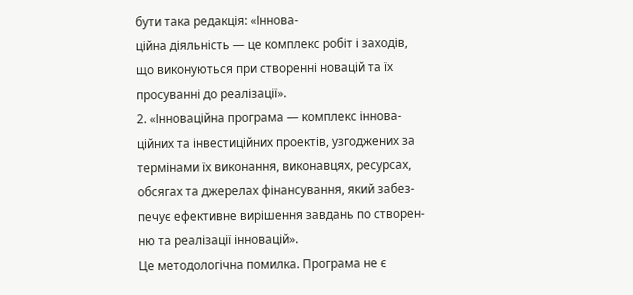бути така редакція: «Іннова-
ційна діяльність — це комплекс робіт і заходів,
що виконуються при створенні новацій та їх
просуванні до реалізації».
2. «Інноваційна програма — комплекс іннова-
ційних та інвестиційних проектів, узгоджених за
термінами їх виконання, виконавцях, ресурсах,
обсягах та джерелах фінансування, який забез-
печує ефективне вирішення завдань по створен-
ню та реалізації інновацій».
Це методологічна помилка. Програма не є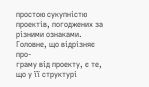простою сукупністю проектів, погоджених за
різними ознаками. Головне, що відрізняє про-
граму від проекту, є те, що у її структурі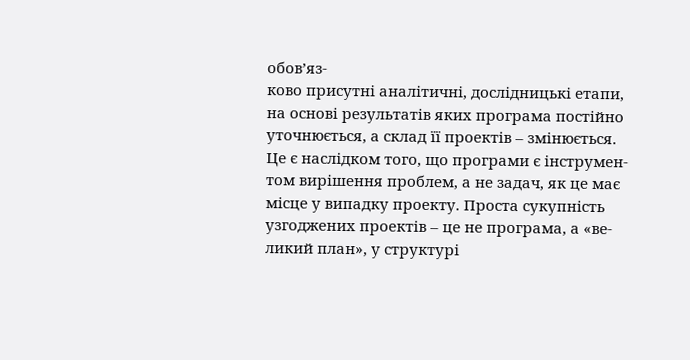обов’яз-
ково присутні аналітичні, дослідницькі етапи,
на основі результатів яких програма постійно
уточнюється, а склад її проектів – змінюється.
Це є наслідком того, що програми є інструмен-
том вирішення проблем, а не задач, як це має
місце у випадку проекту. Проста сукупність
узгоджених проектів – це не програма, а «ве-
ликий план», у структурі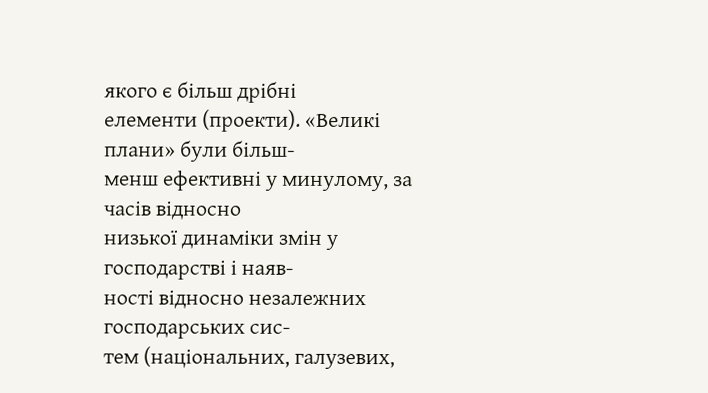якого є більш дрібні
елементи (проекти). «Великі плани» були більш-
менш ефективні у минулому, за часів відносно
низької динаміки змін у господарстві і наяв-
ності відносно незалежних господарських сис-
тем (національних, галузевих,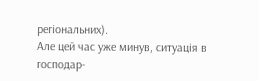регіональних).
Але цей час уже минув, ситуація в господар-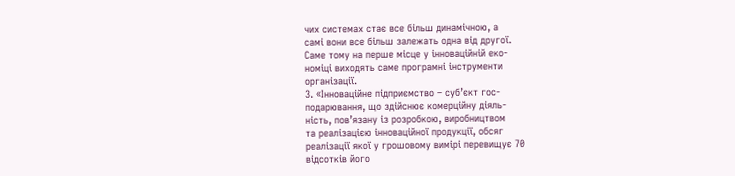чих системах стає все більш динамічною, а
самі вони все більш залежать одна від другої.
Саме тому на перше місце у інноваційній еко-
номіці виходять саме програмні інструменти
організації.
3. «Інноваційне підприємство – суб’єкт гос-
подарювання, що здійснює комерційну діяль-
ність, пов’язану із розробкою, виробництвом
та реалізацією інноваційної продукції, обсяг
реалізації якої у грошовому вимірі перевищує 70
відсотків його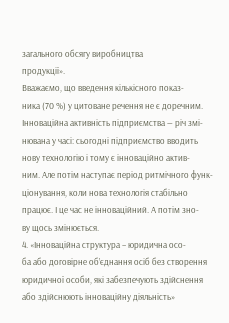загального обсягу виробництва
продукції».
Вважаємо, що введення кількісного показ-
ника (70 %) у цитоване речення не є доречним.
Інноваційна активність підприємства — річ змі-
нювана у часі: сьогодні підприємство вводить
нову технологію і тому є інноваційно актив-
ним. Але потім наступає період ритмічного функ-
ціонування, коли нова технологія стабільно
працює. І це час не інноваційний. А потім зно-
ву щось змінюється.
4. «Інноваційна структура – юридична осо-
ба або договірне об’єднання осіб без створення
юридичної особи, які забезпечують здійснення
або здійснюють інноваційну діяльність»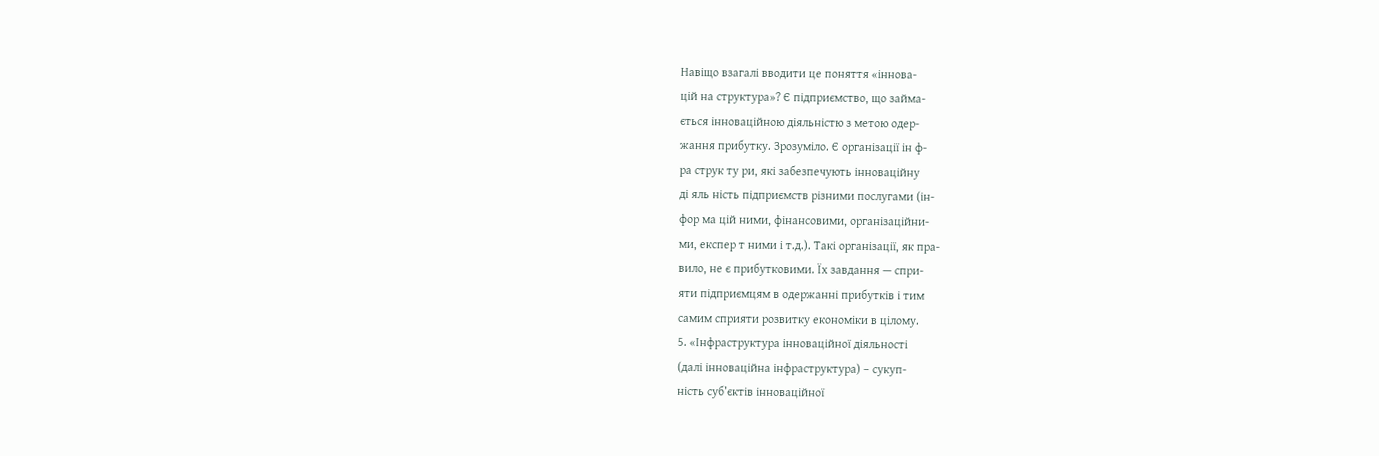Навіщо взагалі вводити це поняття «іннова-
цій на структура»? Є підприємство, що займа-
ється інноваційною діяльністю з метою одер-
жання прибутку. Зрозуміло. Є організації ін ф-
ра струк ту ри, які забезпечують інноваційну
ді яль ність підприємств різними послугами (ін-
фор ма цій ними, фінансовими, організаційни-
ми, експер т ними і т.д.). Такі організації, як пра-
вило, не є прибутковими. Їх завдання — спри-
яти підприємцям в одержанні прибутків і тим
самим сприяти розвитку економіки в цілому.
5. «Інфраструктура інноваційної діяльності
(далі інноваційна інфраструктура) – сукуп-
ність суб’єктів інноваційної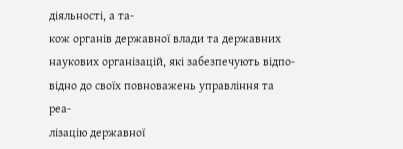діяльності, а та-
кож органів державної влади та державних
наукових організацій, які забезпечують відпо-
відно до своїх повноважень управління та реа-
лізацію державної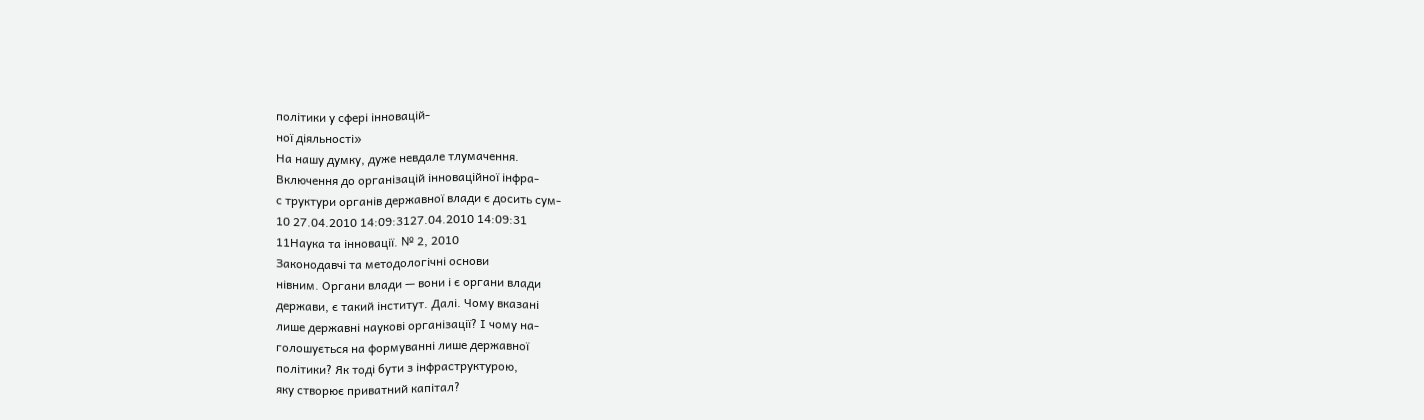політики у сфері інновацій-
ної діяльності»
На нашу думку, дуже невдале тлумачення.
Включення до організацій інноваційної інфра-
с труктури органів державної влади є досить сум-
10 27.04.2010 14:09:3127.04.2010 14:09:31
11Наука та інновації. № 2, 2010
Законодавчі та методологічні основи
нівним. Органи влади — вони і є органи влади
держави, є такий інститут. Далі. Чому вказані
лише державні наукові організації? І чому на-
голошується на формуванні лише державної
політики? Як тоді бути з інфраструктурою,
яку створює приватний капітал?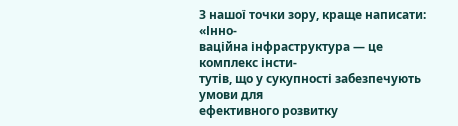З нашої точки зору, краще написати: «Інно-
ваційна інфраструктура — це комплекс інсти-
тутів, що у сукупності забезпечують умови для
ефективного розвитку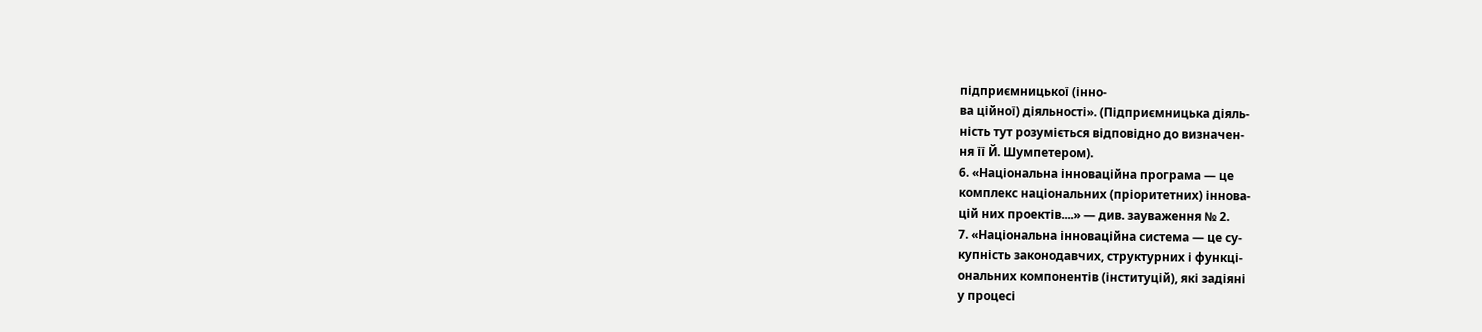підприємницької (інно-
ва ційної) діяльності». (Підприємницька діяль-
ність тут розуміється відповідно до визначен-
ня її Й. Шумпетером).
6. «Національна інноваційна програма — це
комплекс національних (пріоритетних) іннова-
цій них проектів....» — див. зауваження № 2.
7. «Національна інноваційна система — це су-
купність законодавчих, структурних і функці-
ональних компонентів (інституцій), які задіяні
у процесі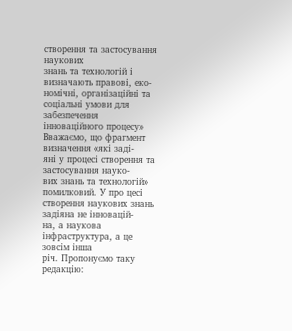створення та застосування наукових
знань та технологій і визначають правові, еко-
номічні, організаційні та соціальні умови для
забезпечення інноваційного процесу»
Вважаємо, що фрагмент визначення «які заді-
яні у процесі створення та застосування науко-
вих знань та технологій» помилковий. У про цесі
створення наукових знань задіяна не інновацій-
на, а наукова інфраструктура, а це зовсім інша
річ. Пропонуємо таку редакцію: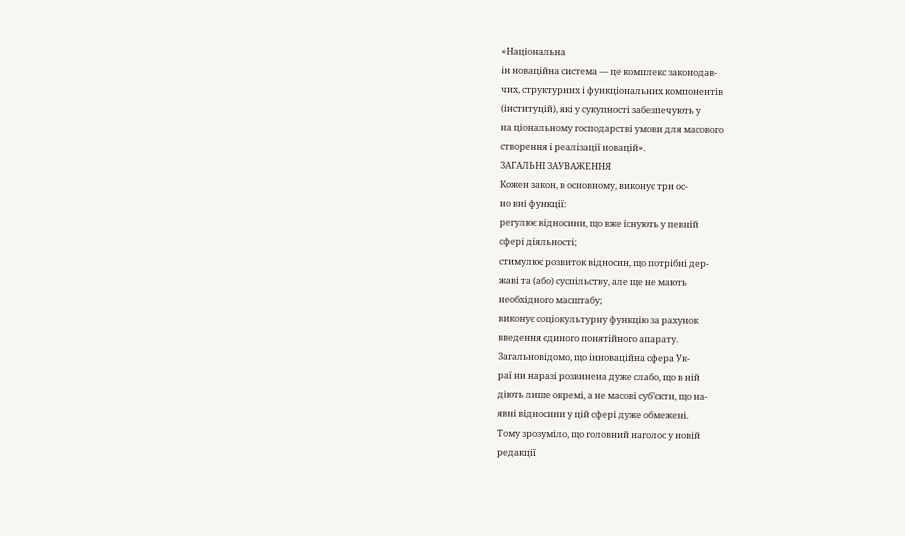«Національна
ін новаційна система — це комплекс законодав-
чих, структурних і функціональних компонентів
(інституцій), які у сукупності забезпечують у
на ціональному господарстві умови для масового
створення і реалізації новацій».
ЗАГАЛЬНІ ЗАУВАЖЕННЯ
Кожен закон, в основному, виконує три ос-
но вні функції:
регулює відносини, що вже існують у певній
сфері діяльності;
стимулює розвиток відносин, що потрібні дер-
жаві та (або) суспільству, але ще не мають
необхідного масштабу;
виконує соціокультурну функцію за рахунок
введення єдиного понятійного апарату.
Загальновідомо, що інноваційна сфера Ук-
раї ни наразі розвинена дуже слабо, що в ній
діють лише окремі, а не масові суб’єкти, що на-
явні відносини у цій сфері дуже обмежені.
Тому зрозуміло, що головний наголос у новій
редакції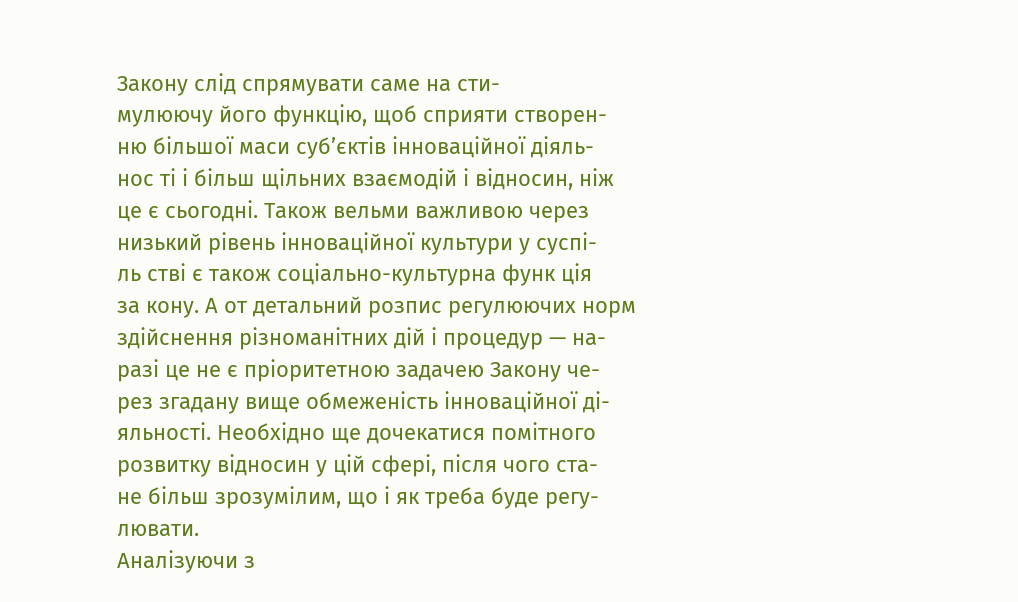Закону слід спрямувати саме на сти-
мулюючу його функцію, щоб сприяти створен-
ню більшої маси суб’єктів інноваційної діяль-
нос ті і більш щільних взаємодій і відносин, ніж
це є сьогодні. Також вельми важливою через
низький рівень інноваційної культури у суспі-
ль стві є також соціально-культурна функ ція
за кону. А от детальний розпис регулюючих норм
здійснення різноманітних дій і процедур — на-
разі це не є пріоритетною задачею Закону че-
рез згадану вище обмеженість інноваційної ді-
яльності. Необхідно ще дочекатися помітного
розвитку відносин у цій сфері, після чого ста-
не більш зрозумілим, що і як треба буде регу-
лювати.
Аналізуючи з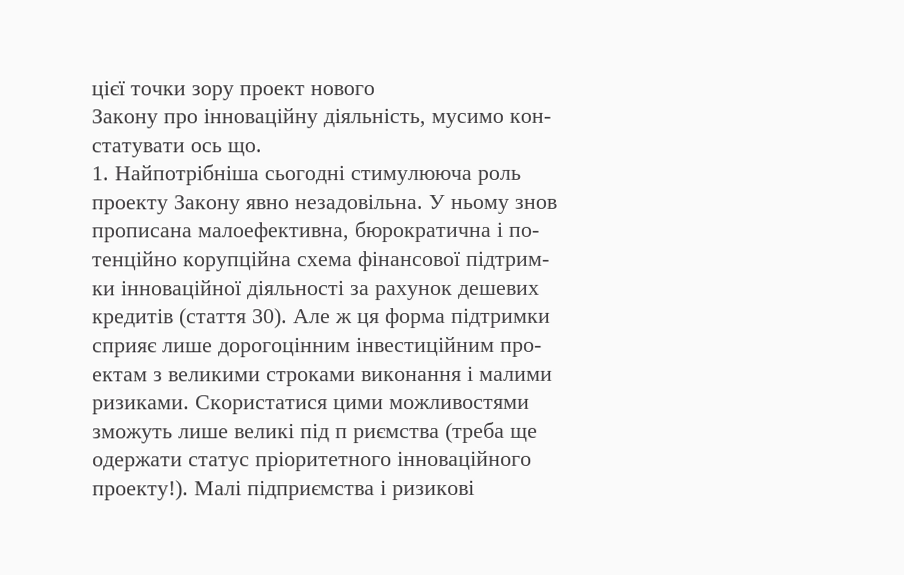цієї точки зору проект нового
Закону про інноваційну діяльність, мусимо кон-
статувати ось що.
1. Найпотрібніша сьогодні стимулююча роль
проекту Закону явно незадовільна. У ньому знов
прописана малоефективна, бюрократична і по-
тенційно корупційна схема фінансової підтрим-
ки інноваційної діяльності за рахунок дешевих
кредитів (стаття 30). Але ж ця форма підтримки
сприяє лише дорогоцінним інвестиційним про-
ектам з великими строками виконання і малими
ризиками. Скористатися цими можливостями
зможуть лише великі під п риємства (треба ще
одержати статус пріоритетного інноваційного
проекту!). Малі підприємства і ризикові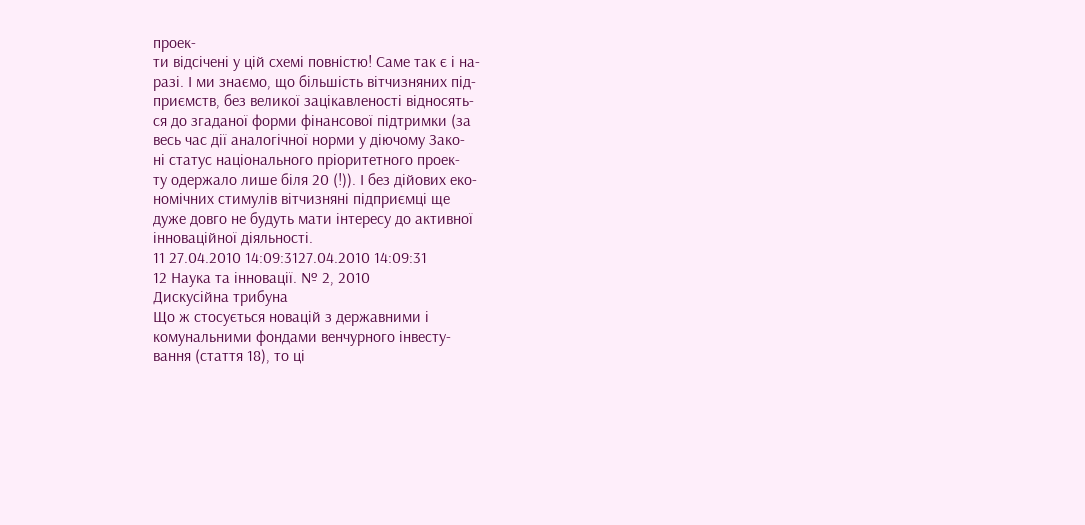проек-
ти відсічені у цій схемі повністю! Саме так є і на-
разі. І ми знаємо, що більшість вітчизняних під-
приємств, без великої зацікавленості відносять-
ся до згаданої форми фінансової підтримки (за
весь час дії аналогічної норми у діючому Зако-
ні статус національного пріоритетного проек-
ту одержало лише біля 20 (!)). І без дійових еко-
номічних стимулів вітчизняні підприємці ще
дуже довго не будуть мати інтересу до активної
інноваційної діяльності.
11 27.04.2010 14:09:3127.04.2010 14:09:31
12 Наука та інновації. № 2, 2010
Дискусійна трибуна
Що ж стосується новацій з державними і
комунальними фондами венчурного інвесту-
вання (стаття 18), то ці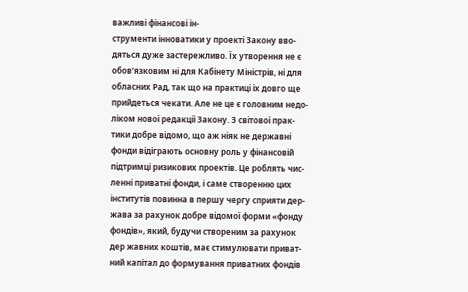важливі фінансові ін-
струменти інноватики у проекті Закону вво-
дяться дуже застережливо. Їх утворення не є
обов’язковим ні для Кабінету Міністрів, ні для
обласних Рад, так що на практиці їх довго ще
прийдеться чекати. Але не це є головним недо-
ліком нової редакції Закону. З світової прак-
тики добре відомо, що аж ніяк не державні
фонди відіграють основну роль у фінансовій
підтримці ризикових проектів. Це роблять чис-
ленні приватні фонди, і саме створенню цих
інститутів повинна в першу чергу сприяти дер-
жава за рахунок добре відомої форми «фонду
фондів», який, будучи створеним за рахунок
дер жавних коштів, має стимулювати приват-
ний капітал до формування приватних фондів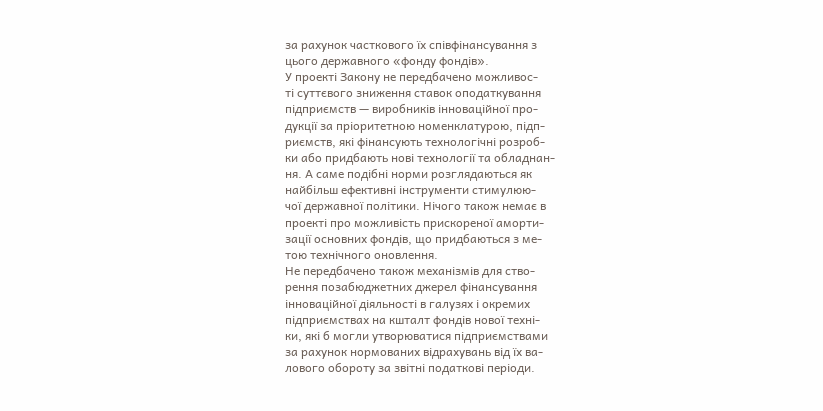за рахунок часткового їх співфінансування з
цього державного «фонду фондів».
У проекті Закону не передбачено можливос-
ті суттєвого зниження ставок оподаткування
підприємств — виробників інноваційної про-
дукції за пріоритетною номенклатурою, підп-
риємств, які фінансують технологічні розроб-
ки або придбають нові технології та обладнан-
ня. А саме подібні норми розглядаються як
найбільш ефективні інструменти стимулюю-
чої державної політики. Нічого також немає в
проекті про можливість прискореної аморти-
зації основних фондів, що придбаються з ме-
тою технічного оновлення.
Не передбачено також механізмів для ство-
рення позабюджетних джерел фінансування
інноваційної діяльності в галузях і окремих
підприємствах на кшталт фондів нової техні-
ки, які б могли утворюватися підприємствами
за рахунок нормованих відрахувань від їх ва-
лового обороту за звітні податкові періоди.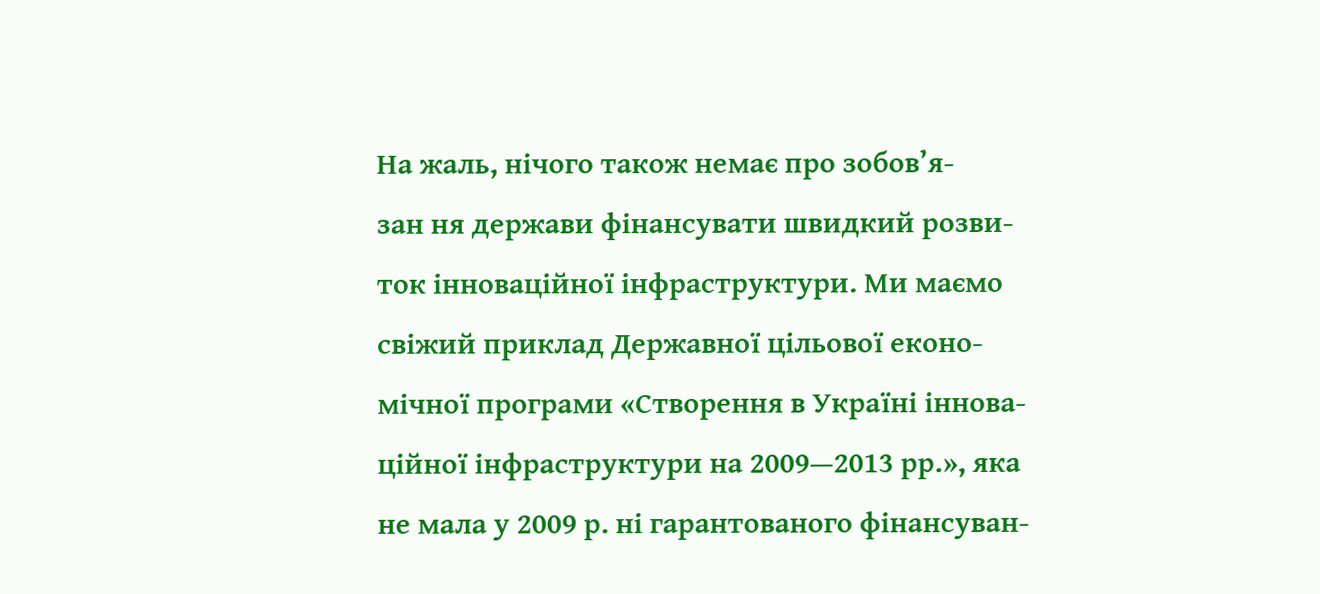На жаль, нічого також немає про зобов’я-
зан ня держави фінансувати швидкий розви-
ток інноваційної інфраструктури. Ми маємо
свіжий приклад Державної цільової еконо-
мічної програми «Створення в Україні іннова-
ційної інфраструктури на 2009—2013 рр.», яка
не мала у 2009 р. ні гарантованого фінансуван-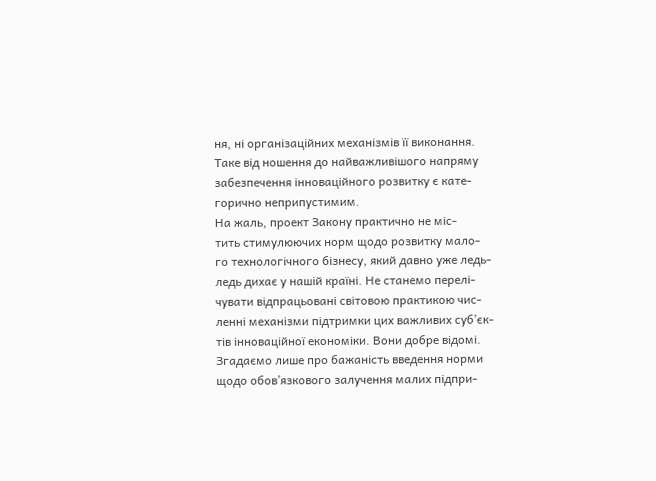ня, ні організаційних механізмів її виконання.
Таке від ношення до найважливішого напряму
забезпечення інноваційного розвитку є кате-
горично неприпустимим.
На жаль, проект Закону практично не міс-
тить стимулюючих норм щодо розвитку мало-
го технологічного бізнесу, який давно уже ледь-
ледь дихає у нашій країні. Не станемо перелі-
чувати відпрацьовані світовою практикою чис-
ленні механізми підтримки цих важливих суб’єк-
тів інноваційної економіки. Вони добре відомі.
Згадаємо лише про бажаність введення норми
щодо обов’язкового залучення малих підпри-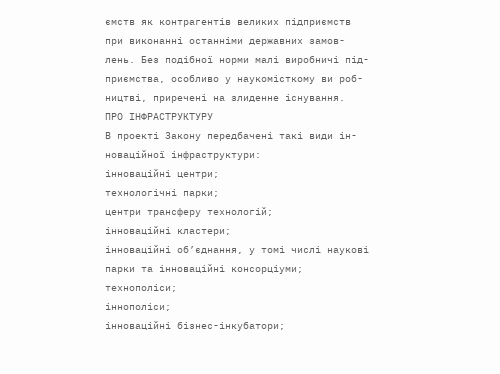ємств як контрагентів великих підприємств
при виконанні останніми державних замов-
лень. Без подібної норми малі виробничі під-
приємства, особливо у наукомісткому ви роб-
ництві, приречені на злиденне існування.
ПРО ІНФРАСТРУКТУРУ
В проекті Закону передбачені такі види ін-
новаційної інфраструктури:
інноваційні центри;
технологічні парки;
центри трансферу технологій;
інноваційні кластери;
інноваційні об’єднання, у томі числі наукові
парки та інноваційні консорціуми;
технополіси;
іннополіси;
інноваційні бізнес-інкубатори;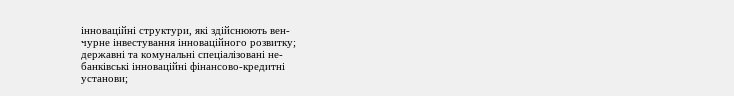інноваційні структури, які здійснюють вен-
чурне інвестування інноваційного розвитку;
державні та комунальні спеціалізовані не-
банківські інноваційні фінансово-кредитні
установи;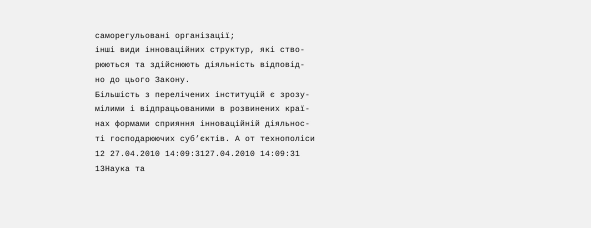саморегульовані організації;
інші види інноваційних структур, які ство-
рюються та здійснюють діяльність відповід-
но до цього Закону.
Більшість з перелічених інституцій є зрозу-
мілими і відпрацьованими в розвинених краї-
нах формами сприяння інноваційній діяльнос-
ті господарюючих суб’єктів. А от технополіси
12 27.04.2010 14:09:3127.04.2010 14:09:31
13Наука та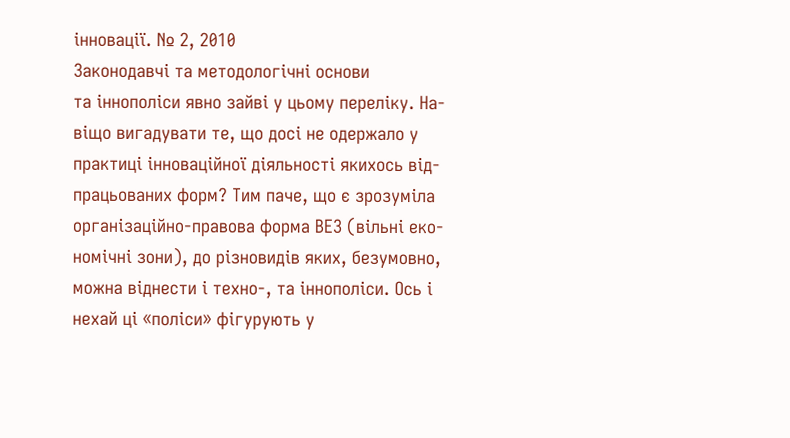інновації. № 2, 2010
Законодавчі та методологічні основи
та іннополіси явно зайві у цьому переліку. На-
віщо вигадувати те, що досі не одержало у
практиці інноваційної діяльності якихось від-
працьованих форм? Тим паче, що є зрозуміла
організаційно-правова форма ВЕЗ (вільні еко-
номічні зони), до різновидів яких, безумовно,
можна віднести і техно-, та іннополіси. Ось і
нехай ці «поліси» фігурують у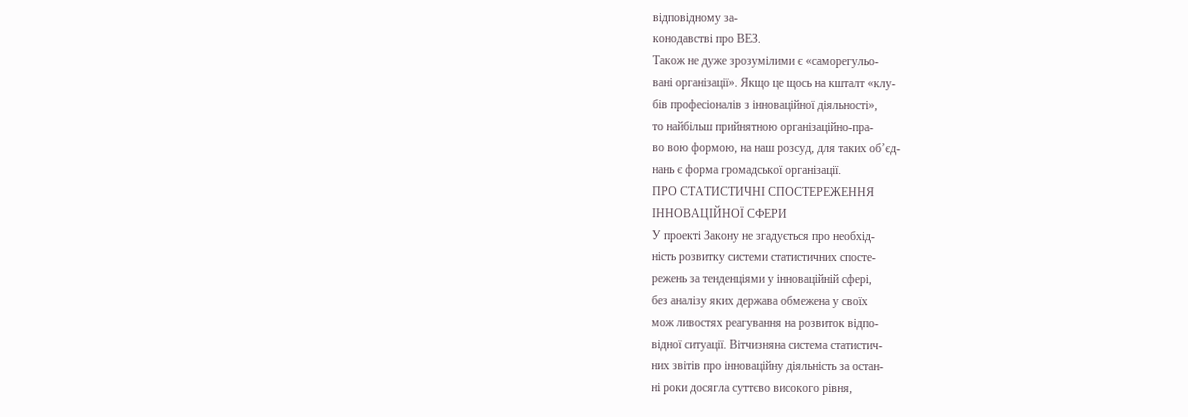відповідному за-
конодавстві про ВЕЗ.
Також не дуже зрозумілими є «саморегульо-
вані організації». Якщо це щось на кшталт «клу-
бів професіоналів з інноваційної діяльності»,
то найбільш прийнятною організаційно-пра-
во вою формою, на наш розсуд, для таких об’єд-
нань є форма громадської організації.
ПРО СТАТИСТИЧНІ СПОСТЕРЕЖЕННЯ
ІННОВАЦІЙНОЇ СФЕРИ
У проекті Закону не згадується про необхід-
ність розвитку системи статистичних спосте-
режень за тенденціями у інноваційній сфері,
без аналізу яких держава обмежена у своїх
мож ливостях реагування на розвиток відпо-
відної ситуації. Вітчизняна система статистич-
них звітів про інноваційну діяльність за остан-
ні роки досягла суттєво високого рівня,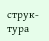струк-
тура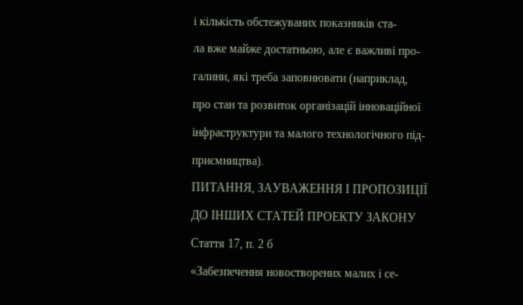і кількість обстежуваних показників ста-
ла вже майже достатньою, але є важливі про-
галини, які треба заповнювати (наприклад,
про стан та розвиток організацій інноваційної
інфраструктури та малого технологічного під-
приємництва).
ПИТАННЯ, ЗАУВАЖЕННЯ І ПРОПОЗИЦІЇ
ДО ІНШИХ СТАТЕЙ ПРОЕКТУ ЗАКОНУ
Стаття 17, п. 2 б
«Забезпечення новостворених малих і се-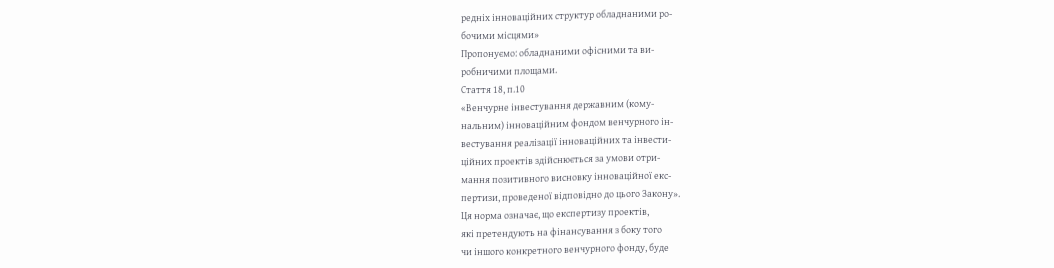редніх інноваційних структур обладнаними ро-
бочими місцями»
Пропонуємо: обладнаними офісними та ви-
робничими площами.
Стаття 18, п.10
«Венчурне інвестування державним (кому-
нальним) інноваційним фондом венчурного ін-
вестування реалізації інноваційних та інвести-
ційних проектів здійснюється за умови отри-
мання позитивного висновку інноваційної екс-
пертизи, проведеної відповідно до цього Закону».
Ця норма означає, що експертизу проектів,
які претендують на фінансування з боку того
чи іншого конкретного венчурного фонду, буде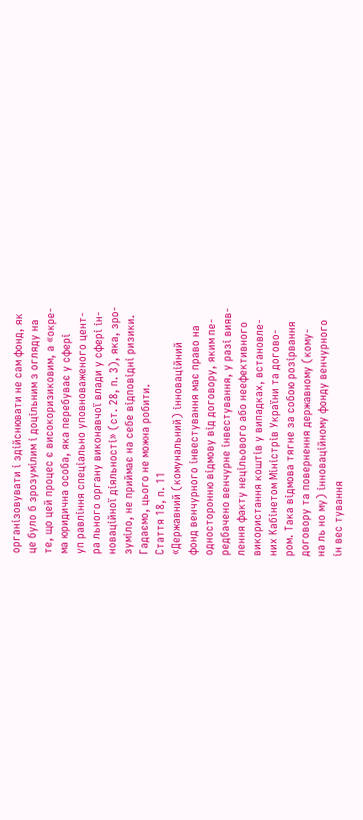організовувати і здійснювати не сам фонд, як
це було б зрозумілим і доцільним з огляду на
те, що цей процес є високоризиковим, а «окре-
ма юридична особа, яка перебуває у сфері
уп равління спеціально уповноваженого цент-
ра льного органу виконавчої влади у сфері ін-
новаційної діяльності» (ст. 28, п. 3), яка, зро-
зуміло, не приймає на себе відповідні ризики.
Гадаємо, цього не можна робити.
Стаття 18, п. 11
«Державний (комунальний) інноваційний
фонд венчурного інвестування має право на
односторонню відмову від договору, яким пе-
редбачено венчурне інвестування, у разі вияв-
лення факту нецільового або неефективного
використання коштів у випадках, встановле-
них Кабінетом Міністрів України та догово-
ром. Така відмова тягне за собою розірвання
договору та повернення державному (кому-
на ль но му) інноваційному фонду венчурного
ін вес тування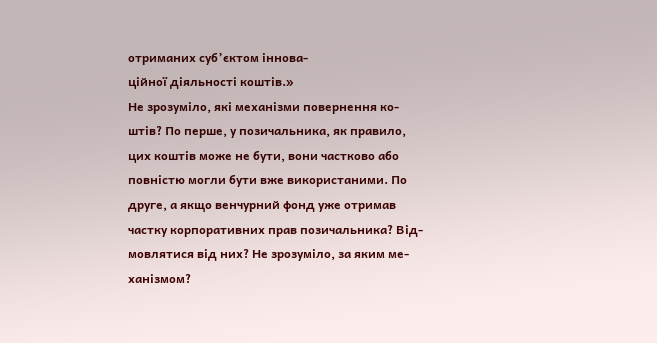отриманих суб’єктом іннова-
ційної діяльності коштів.»
Не зрозуміло, які механізми повернення ко-
штів? По перше, у позичальника, як правило,
цих коштів може не бути, вони частково або
повністю могли бути вже використаними. По
друге, а якщо венчурний фонд уже отримав
частку корпоративних прав позичальника? Від-
мовлятися від них? Не зрозуміло, за яким ме-
ханізмом?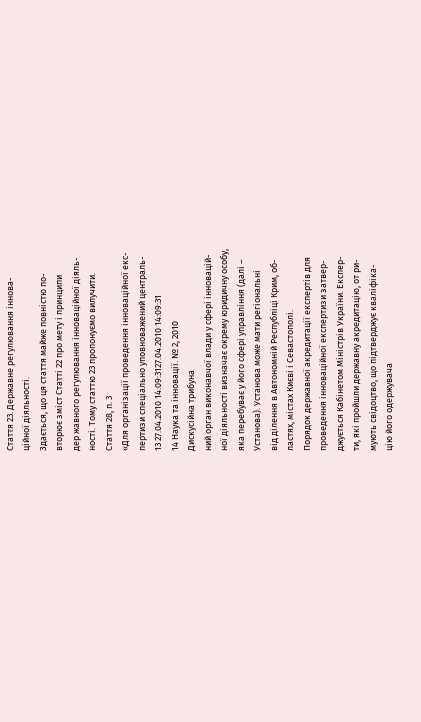Стаття 23. Державне регулювання іннова-
ційної діяльності.
Здається, що ця стаття майже повністю по-
вторює зміст Статті 22 про мету і принципи
дер жавного регулювання інноваційної діяль-
ності. Тому статтю 23 пропонуємо вилучити.
Стаття 28, п. 3
«Для організації проведення інноваційної екс-
пертизи спеціально уповноважений централь-
13 27.04.2010 14:09:3127.04.2010 14:09:31
14 Наука та інновації. № 2, 2010
Дискусійна трибуна
ний орган виконавчої влади у сфері інновацій-
ної діяльності визначає окрему юридичну особу,
яка перебуває у його сфері управління (далі –
Установа). Установа може мати регіональні
від ділення в Автономній Республіці Крим, об-
ластях, містах Києві і Севастополі.
Порядок державної акредитації експертів для
проведення інноваційної експертизи затвер-
джується Кабінетом Міністрів України. Експер-
ти, які пройшли державну акредитацію, от ри-
мують свідоцтво, що підтверджує кваліфіка-
цію його одержувача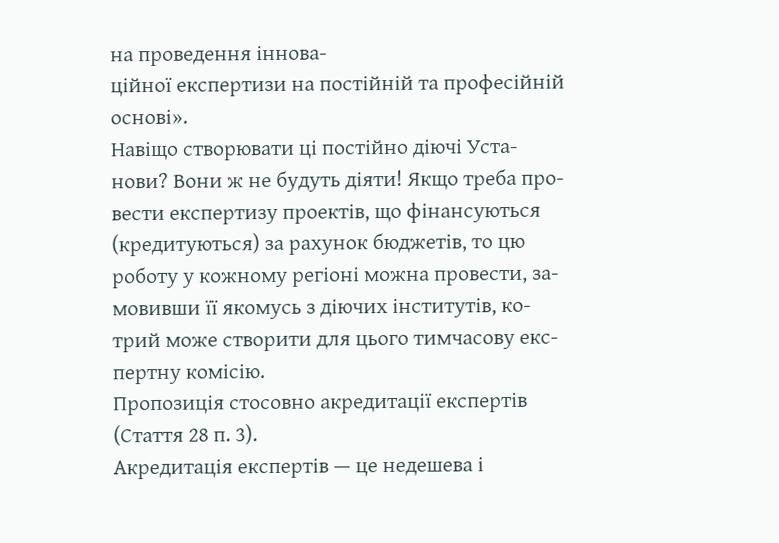на проведення іннова-
ційної експертизи на постійній та професійній
основі».
Навіщо створювати ці постійно діючі Уста-
нови? Вони ж не будуть діяти! Якщо треба про-
вести експертизу проектів, що фінансуються
(кредитуються) за рахунок бюджетів, то цю
роботу у кожному регіоні можна провести, за-
мовивши її якомусь з діючих інститутів, ко-
трий може створити для цього тимчасову екс-
пертну комісію.
Пропозиція стосовно акредитації експертів
(Стаття 28 п. 3).
Акредитація експертів — це недешева і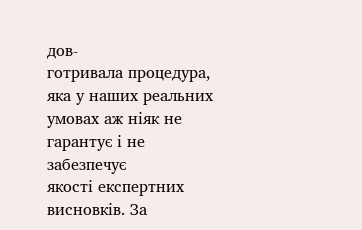дов-
готривала процедура, яка у наших реальних
умовах аж ніяк не гарантує і не забезпечує
якості експертних висновків. За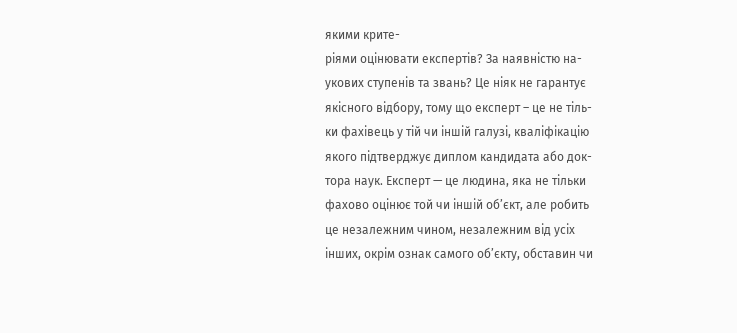якими крите-
ріями оцінювати експертів? За наявністю на-
укових ступенів та звань? Це ніяк не гарантує
якісного відбору, тому що експерт – це не тіль-
ки фахівець у тій чи іншій галузі, кваліфікацію
якого підтверджує диплом кандидата або док-
тора наук. Експерт — це людина, яка не тільки
фахово оцінює той чи іншій об’єкт, але робить
це незалежним чином, незалежним від усіх
інших, окрім ознак самого об’єкту, обставин чи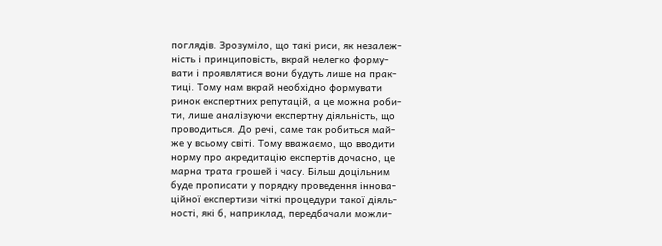поглядів. Зрозуміло, що такі риси, як незалеж-
ність і принциповість, вкрай нелегко форму-
вати і проявлятися вони будуть лише на прак-
тиці. Тому нам вкрай необхідно формувати
ринок експертних репутацій, а це можна роби-
ти, лише аналізуючи експертну діяльність, що
проводиться. До речі, саме так робиться май-
же у всьому світі. Тому вважаємо, що вводити
норму про акредитацію експертів дочасно, це
марна трата грошей і часу. Більш доцільним
буде прописати у порядку проведення іннова-
ційної експертизи чіткі процедури такої діяль-
ності, які б, наприклад, передбачали можли-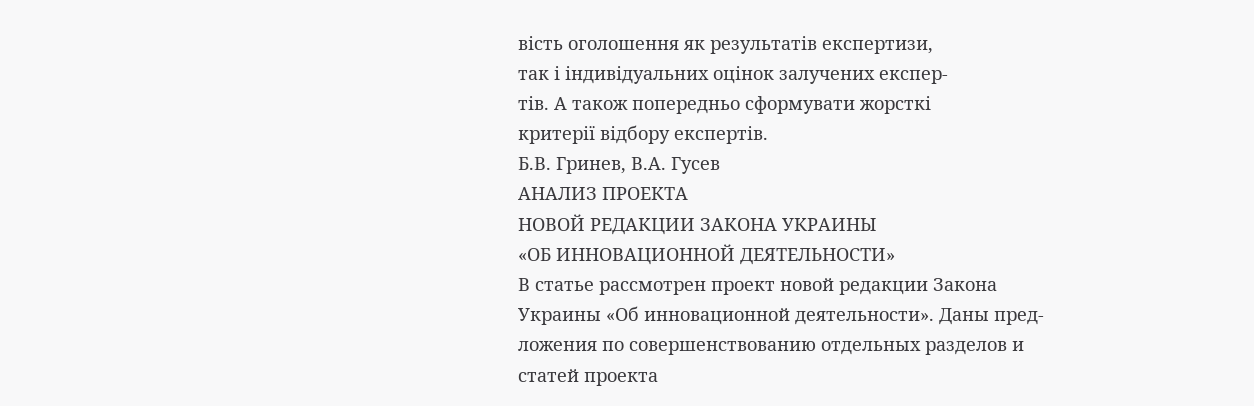вість оголошення як результатів експертизи,
так і індивідуальних оцінок залучених експер-
тів. А також попередньо сформувати жорсткі
критерії відбору експертів.
Б.В. Гринев, В.А. Гусев
АНАЛИЗ ПРОЕКТА
НОВОЙ РЕДАКЦИИ ЗАКОНА УКРАИНЫ
«ОБ ИННОВАЦИОННОЙ ДЕЯТЕЛЬНОСТИ»
В статье рассмотрен проект новой редакции Закона
Украины «Об инновационной деятельности». Даны пред-
ложения по совершенствованию отдельных разделов и
статей проекта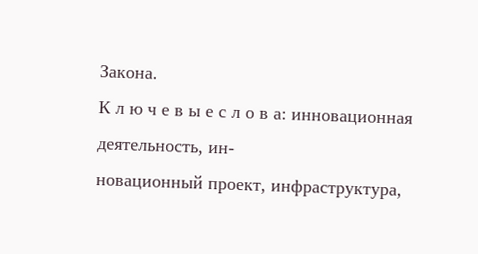Закона.
К л ю ч е в ы е с л о в а: инновационная деятельность, ин-
новационный проект, инфраструктура,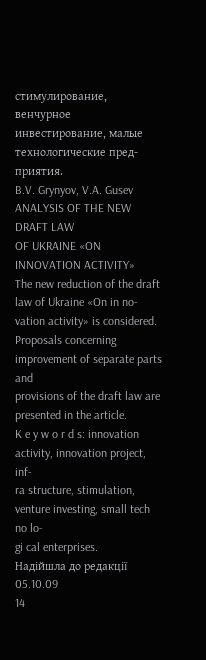стимулирование,
венчурное инвестирование, малые технологические пред-
приятия.
B.V. Grynyov, V.A. Gusev
ANALYSIS OF THE NEW DRAFT LAW
OF UKRAINE «ON INNOVATION ACTIVITY»
The new reduction of the draft law of Ukraine «On in no-
vation activity» is considered.
Proposals concerning improvement of separate parts and
provisions of the draft law are presented in the article.
K e y w o r d s: innovation activity, innovation project, inf-
ra structure, stimulation, venture investing, small tech no lo-
gi cal enterprises.
Надійшла до редакції 05.10.09
14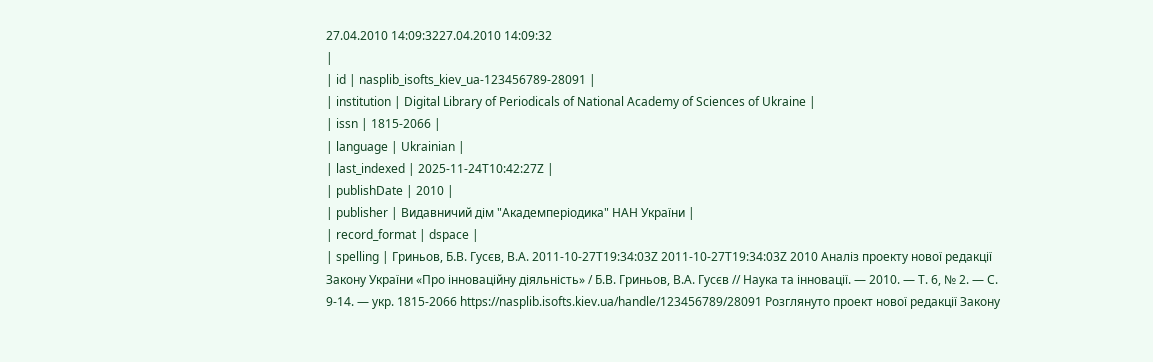27.04.2010 14:09:3227.04.2010 14:09:32
|
| id | nasplib_isofts_kiev_ua-123456789-28091 |
| institution | Digital Library of Periodicals of National Academy of Sciences of Ukraine |
| issn | 1815-2066 |
| language | Ukrainian |
| last_indexed | 2025-11-24T10:42:27Z |
| publishDate | 2010 |
| publisher | Видавничий дім "Академперіодика" НАН України |
| record_format | dspace |
| spelling | Гриньов, Б.В. Гусєв, В.А. 2011-10-27T19:34:03Z 2011-10-27T19:34:03Z 2010 Аналіз проекту нової редакції Закону України «Про інноваційну діяльність» / Б.В. Гриньов, В.А. Гусєв // Наука та інновації. — 2010. — Т. 6, № 2. — С. 9-14. — укр. 1815-2066 https://nasplib.isofts.kiev.ua/handle/123456789/28091 Розглянуто проект нової редакції Закону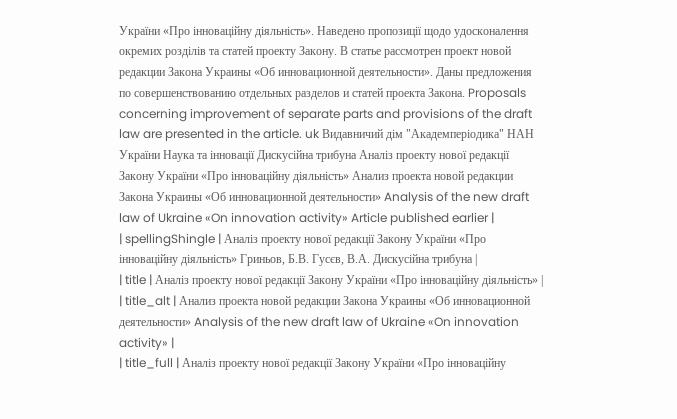України «Про інноваційну діяльність». Наведено пропозиції щодо удосконалення окремих розділів та статей проекту Закону. В статье рассмотрен проект новой редакции Закона Украины «Об инновационной деятельности». Даны предложения по совершенствованию отдельных разделов и статей проекта Закона. Proposals concerning improvement of separate parts and provisions of the draft law are presented in the article. uk Видавничий дім "Академперіодика" НАН України Наука та інновації Дискусійна трибуна Аналіз проекту нової редакції Закону України «Про інноваційну діяльність» Анализ проекта новой редакции Закона Украины «Об инновационной деятельности» Analysis of the new draft law of Ukraine «On innovation activity» Article published earlier |
| spellingShingle | Аналіз проекту нової редакції Закону України «Про інноваційну діяльність» Гриньов, Б.В. Гусєв, В.А. Дискусійна трибуна |
| title | Аналіз проекту нової редакції Закону України «Про інноваційну діяльність» |
| title_alt | Анализ проекта новой редакции Закона Украины «Об инновационной деятельности» Analysis of the new draft law of Ukraine «On innovation activity» |
| title_full | Аналіз проекту нової редакції Закону України «Про інноваційну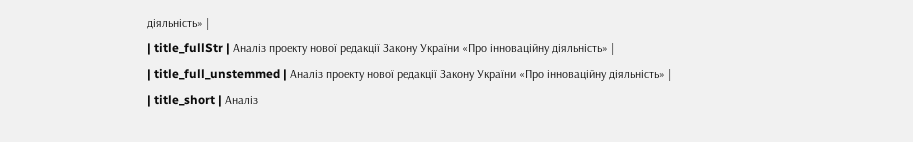діяльність» |
| title_fullStr | Аналіз проекту нової редакції Закону України «Про інноваційну діяльність» |
| title_full_unstemmed | Аналіз проекту нової редакції Закону України «Про інноваційну діяльність» |
| title_short | Аналіз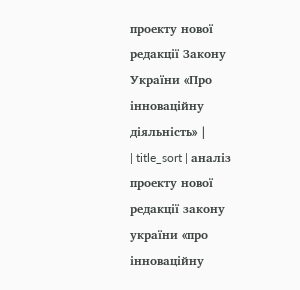проекту нової редакції Закону України «Про інноваційну діяльність» |
| title_sort | аналіз проекту нової редакції закону україни «про інноваційну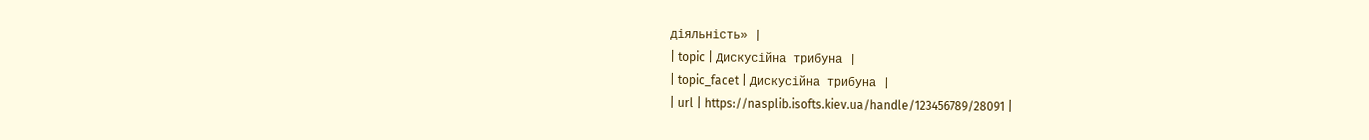діяльність» |
| topic | Дискусійна трибуна |
| topic_facet | Дискусійна трибуна |
| url | https://nasplib.isofts.kiev.ua/handle/123456789/28091 |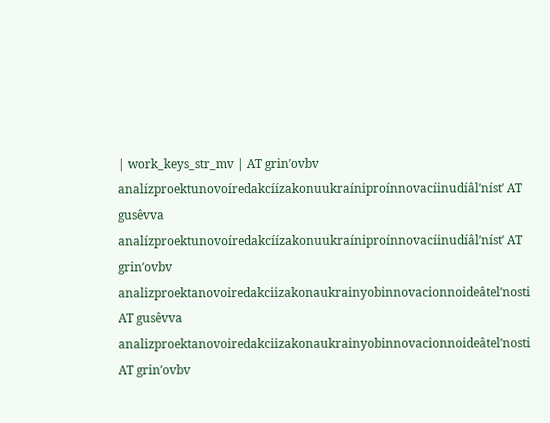| work_keys_str_mv | AT grinʹovbv analízproektunovoíredakcíízakonuukraíniproínnovacíinudíâlʹnístʹ AT gusêvva analízproektunovoíredakcíízakonuukraíniproínnovacíinudíâlʹnístʹ AT grinʹovbv analizproektanovoiredakciizakonaukrainyobinnovacionnoideâtelʹnosti AT gusêvva analizproektanovoiredakciizakonaukrainyobinnovacionnoideâtelʹnosti AT grinʹovbv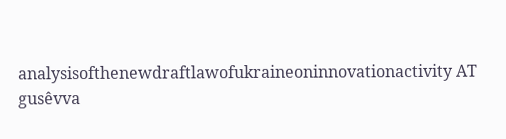analysisofthenewdraftlawofukraineoninnovationactivity AT gusêvva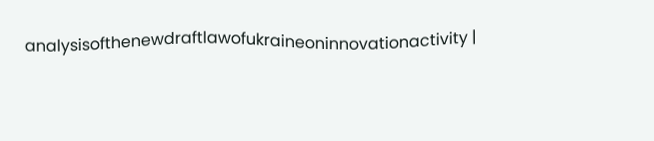analysisofthenewdraftlawofukraineoninnovationactivity |